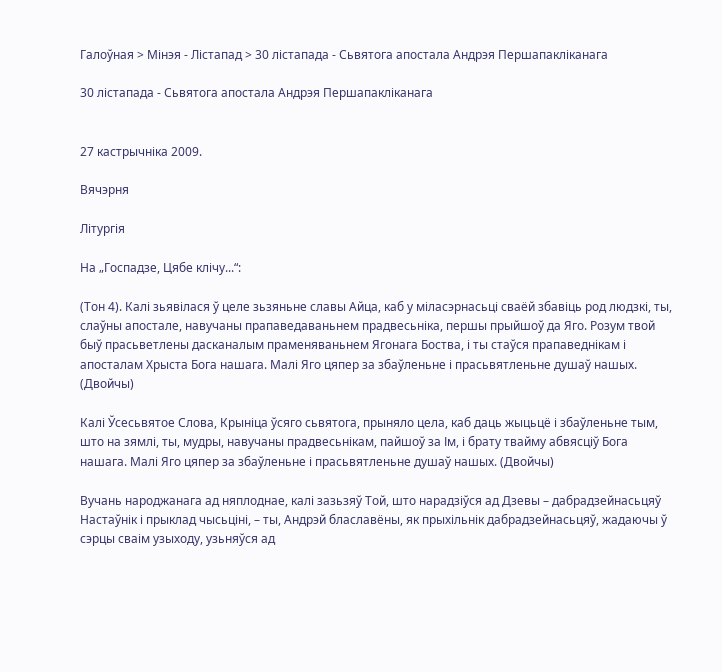Галоўная > Мінэя - Лістапад > 30 лістапада - Сьвятога апостала Андрэя Першапакліканага

30 лістапада - Сьвятога апостала Андрэя Першапакліканага


27 кастрычніка 2009.

Вячэрня

Літургія

На „Госпадзе, Цябе клічу...“:

(Тон 4). Калі зьявілася ў целе зьзяньне славы Айца, каб у міласэрнасьці сваёй збавіць род людзкі, ты, слаўны апостале, навучаны прапаведаваньнем прадвесьніка, першы прыйшоў да Яго. Розум твой быў прасьветлены дасканалым праменяваньнем Ягонага Боства, і ты стаўся прапаведнікам і апосталам Хрыста Бога нашага. Малі Яго цяпер за збаўленьне і прасьвятленьне душаў нашых. (Двойчы)

Калі Ўсесьвятое Слова, Крыніца ўсяго сьвятога, прыняло цела, каб даць жыцьцё і збаўленьне тым, што на зямлі, ты, мудры, навучаны прадвесьнікам, пайшоў за Ім, і брату твайму абвясціў Бога нашага. Малі Яго цяпер за збаўленьне і прасьвятленьне душаў нашых. (Двойчы)

Вучань народжанага ад няплоднае, калі зазьзяў Той, што нарадзіўся ад Дзевы – дабрадзейнасьцяў Настаўнік і прыклад чысьціні, – ты, Андрэй блаславёны, як прыхільнік дабрадзейнасьцяў, жадаючы ў сэрцы сваім узыходу, узьняўся ад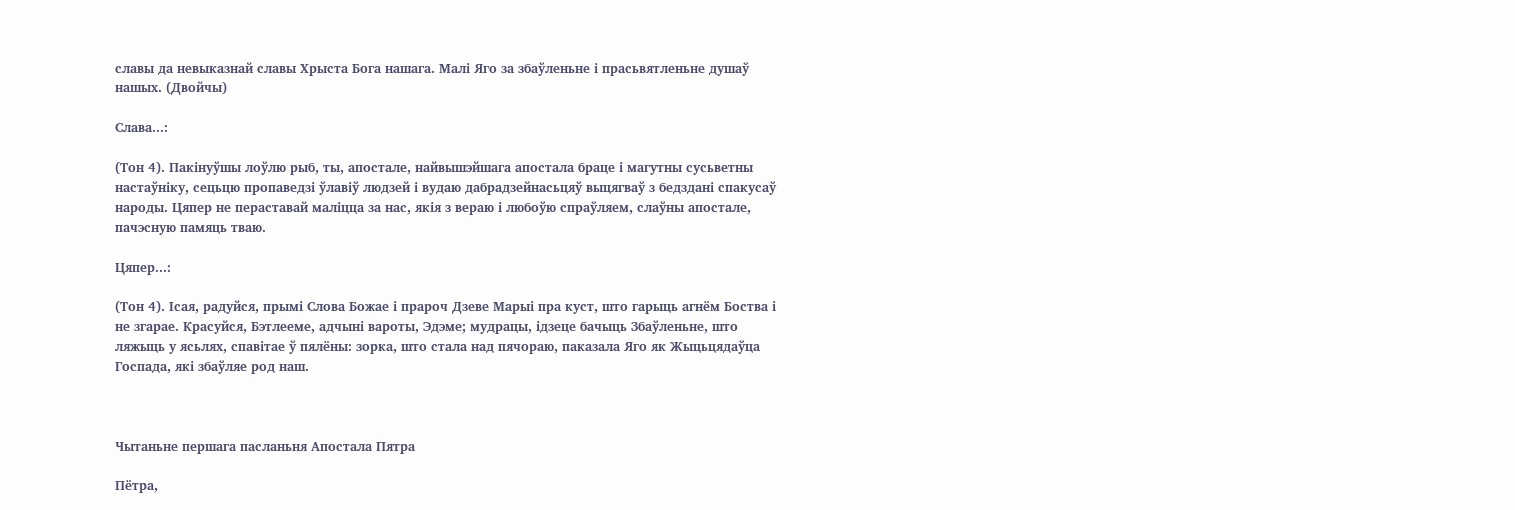славы да невыказнай славы Хрыста Бога нашага. Малі Яго за збаўленьне і прасьвятленьне душаў нашых. (Двойчы)

Слава...:

(Тон 4). Пакінуўшы лоўлю рыб, ты, апостале, найвышэйшага апостала браце і магутны сусьветны настаўніку, сецьцю пропаведзі ўлавіў людзей і вудаю дабрадзейнасьцяў выцягваў з бедздані спакусаў народы. Цяпер не пераставай маліцца за нас, якія з вераю і любоўю спраўляем, слаўны апостале, пачэсную памяць тваю.

Цяпер...:

(Тон 4). Ісая, радуйся, прымі Слова Божае і прароч Дзеве Марыі пра куст, што гарыць агнём Боства і не згарае. Красуйся, Бэтлееме, адчыні вароты, Эдэме; мудрацы, ідзеце бачыць Збаўленьне, што ляжыць у ясьлях, спавітае ў пялёны: зорка, што стала над пячораю, паказала Яго як Жыцьцядаўца Госпада, які збаўляе род наш.



Чытаньне першага пасланьня Апостала Пятра

Пётра,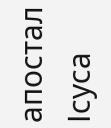апостал Ісуса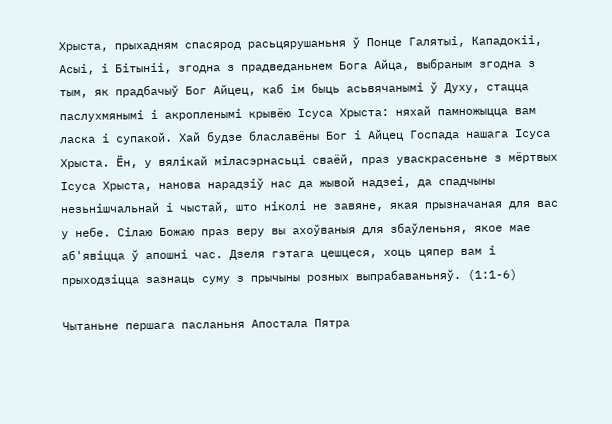Хрыста, прыхадням спасярод расьцярушаньня ў Понце Галятыі, Кападокіі, Асыі, і Бітыніі, згодна з прадведаньнем Бога Айца, выбраным згодна з тым, як прадбачыў Бог Айцец, каб ім быць асьвячанымі ў Духу, стацца паслухмянымі і акропленымі крывёю Ісуса Хрыста: няхай памножыцца вам ласка і супакой. Хай будзе блаславёны Бог і Айцец Госпада нашага Ісуса Хрыста. Ён, у вялікай міласэрнасьці сваёй, праз уваскрасеньне з мёртвых Ісуса Хрыста, нанова нарадзіў нас да жывой надзеі, да спадчыны незьнішчальнай і чыстай, што ніколі не завяне, якая прызначаная для вас у небе. Сілаю Божаю праз веру вы ахоўваныя для збаўленьня, якое мае аб'явіцца ў апошні час. Дзеля гэтага цешцеся, хоць цяпер вам і прыходзіцца зазнаць суму з прычыны розных выпрабаваньняў. (1:1-6)

Чытаньне першага пасланьня Апостала Пятра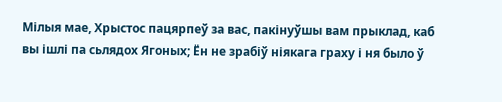Мілыя мае, Хрыстос пацярпеў за вас, пакінуўшы вам прыклад, каб вы ішлі па сьлядох Ягоных; Ён не зрабіў ніякага граху і ня было ў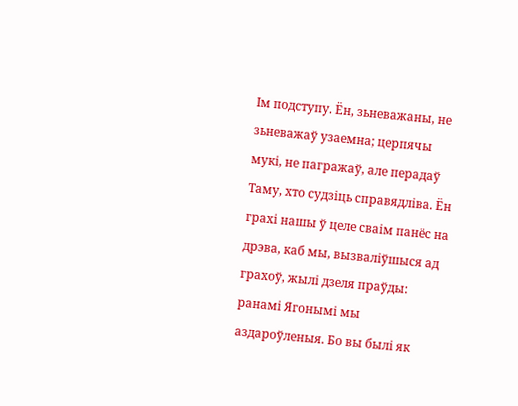Ім подступу. Ён, зьневажаны, не зьневажаў узаемна; церпячы мукі, не пагражаў, але перадаў Таму, хто судзіць справядліва. Ён грахі нашы ў целе сваім панёс на дрэва, каб мы, вызваліўшыся ад грахоў, жылі дзеля праўды: ранамі Ягонымі мы аздароўленыя. Бо вы былі як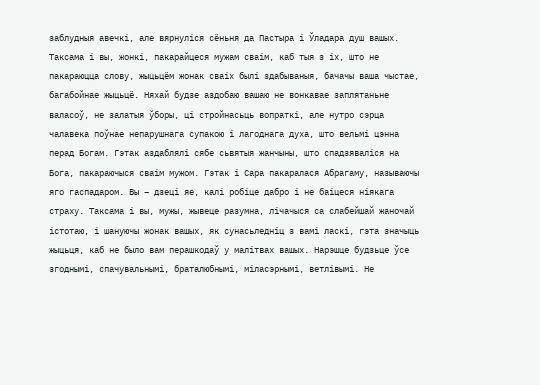заблудныя авечкі, але вярнуліся сёньня да Пастыра і Ўладара душ вашых. Таксама і вы, жонкі, пакарайцеся мужам сваім, каб тыя з іх, што не пакараюцца слову, жыцьцём жонак сваіх былі здабываныя, бачачы ваша чыстае, багабойнае жыцьцё. Няхай будзе аздобаю вашаю не вонкавае заплятаньне валасоў, не залатыя ўборы, ці стройнасьць вопраткі, але нутро сэрца чалавека поўнае непарушнага супакою і лагоднага духа, што вельмі цэнна перад Богам. Гэтак аздаблялі сябе сьвятыя жанчыны, што спадзяваліся на Бога, пакараючыся сваім мужом. Гэтак і Сара пакаралася Абрагаму, называючы яго гаспадаром. Вы – дзеці яе, калі робіце дабро і не баіцеся ніякага страху. Таксама і вы, мужы, жывеце разумна, лічачыся са слабейшай жаночай істотаю, і шануючы жонак вашых, як сунасьледніц з вамі ласкі, гэта значыць жыцьця, каб не было вам перашкодаў у малітвах вашых. Нарэшце будзьце ўсе згоднымі, спачувальнымі, браталюбнымі, міласэрнымі, ветлівымі. Не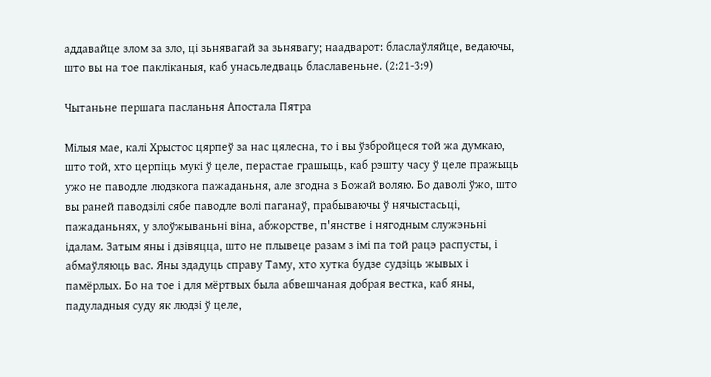аддавайце злом за зло, ці зьнявагай за зьнявагу; наадварот: бласлаўляйце, ведаючы, што вы на тое пакліканыя, каб унасьледваць блаславеньне. (2:21-3:9)

Чытаньне першага пасланьня Апостала Пятра

Мілыя мае, калі Хрыстос цярпеў за нас цялесна, то і вы ўзбройцеся той жа думкаю, што той, хто церпіць мукі ў целе, перастае грашыць, каб рэшту часу ў целе пражыць ужо не паводле людзкога пажаданьня, але згодна з Божай воляю. Бо даволі ўжо, што вы раней паводзілі сябе паводле волі паганаў, прабываючы ў нячыстасьці, пажаданьнях, у злоўжываньні віна, абжорстве, п'янстве і нягодным служэньні ідалам. Затым яны і дзівяцца, што не плывеце разам з імі па той рацэ распусты, і абмаўляюць вас. Яны здадуць справу Таму, хто хутка будзе судзіць жывых і памёрлых. Бо на тое і для мёртвых была абвешчаная добрая вестка, каб яны, падуладныя суду як людзі ў целе,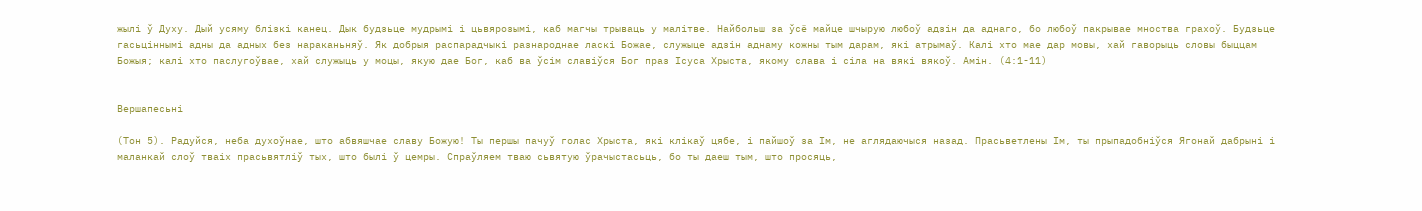жылі ў Духу. Дый усяму блізкі канец. Дык будзьце мудрымі і цьвярозымі, каб магчы трываць у малітве. Найбольш за ўсё майце шчырую любоў адзін да аднаго, бо любоў пакрывае мноства грахоў. Будзьце гасьціннымі адны да адных без нараканьняў. Як добрыя распарадчыкі разнароднае ласкі Божае, служыце адзін аднаму кожны тым дарам, які атрымаў. Калі хто мае дар мовы, хай гаворыць словы быццам Божыя; калі хто паслугоўвае, хай служыць у моцы, якую дае Бог, каб ва ўсім славіўся Бог праз Ісуса Хрыста, якому слава і сіла на вякі вякоў. Амін. (4:1-11)


Вершапесьні

(Тон 5). Радуйся, неба духоўнае, што абвяшчае славу Божую! Ты першы пачуў голас Хрыста, які клікаў цябе, і пайшоў за Ім, не аглядаючыся назад. Прасьветлены Ім, ты прыпадобніўся Ягонай дабрыні і маланкай слоў тваіх прасьвятліў тых, што былі ў цемры. Спраўляем тваю сьвятую ўрачыстасьць, бо ты даеш тым, што просяць,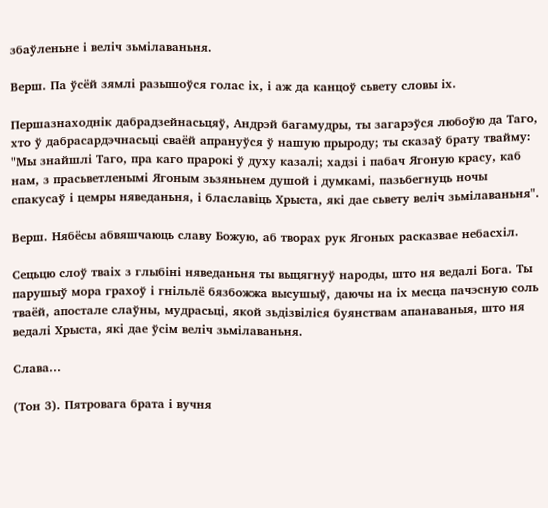збаўленьне і веліч зьмілаваньня.

Верш. Па ўсёй зямлі разышоўся голас іх, і аж да канцоў сьвету словы іх.

Першазнаходнік дабрадзейнасьцяў, Андрэй багамудры, ты загарэўся любоўю да Таго, хто ў дабрасардэчнасьці сваёй апрануўся ў нашую прыроду; ты сказаў брату твайму: "Мы знайшлі Таго, пра каго прарокі ў духу казалі; хадзі і пабач Ягоную красу, каб нам, з прасьветленымі Ягоным зьзяньнем душой і думкамі, пазьбегнуць ночы спакусаў і цемры няведаньня, і блаславіць Хрыста, які дае сьвету веліч зьмілаваньня".

Верш. Нябёсы абвяшчаюць славу Божую, аб творах рук Ягоных расказвае небасхіл.

Сецьцю слоў тваіх з глыбіні няведаньня ты выцягнуў народы, што ня ведалі Бога. Ты парушыў мора грахоў і гнільлё бязбожжа высушыў, даючы на іх месца пачэсную соль тваёй, апостале слаўны, мудрасьці, якой зьдізвіліся буянствам апанаваныя, што ня ведалі Хрыста, які дае ўсім веліч зьмілаваньня.

Слава...

(Тон 3). Пятровага брата і вучня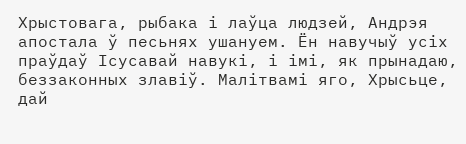Хрыстовага, рыбака і лаўца людзей, Андрэя апостала ў песьнях ушануем. Ён навучыў усіх праўдаў Ісусавай навукі, і імі, як прынадаю, беззаконных злавіў. Малітвамі яго, Хрысьце, дай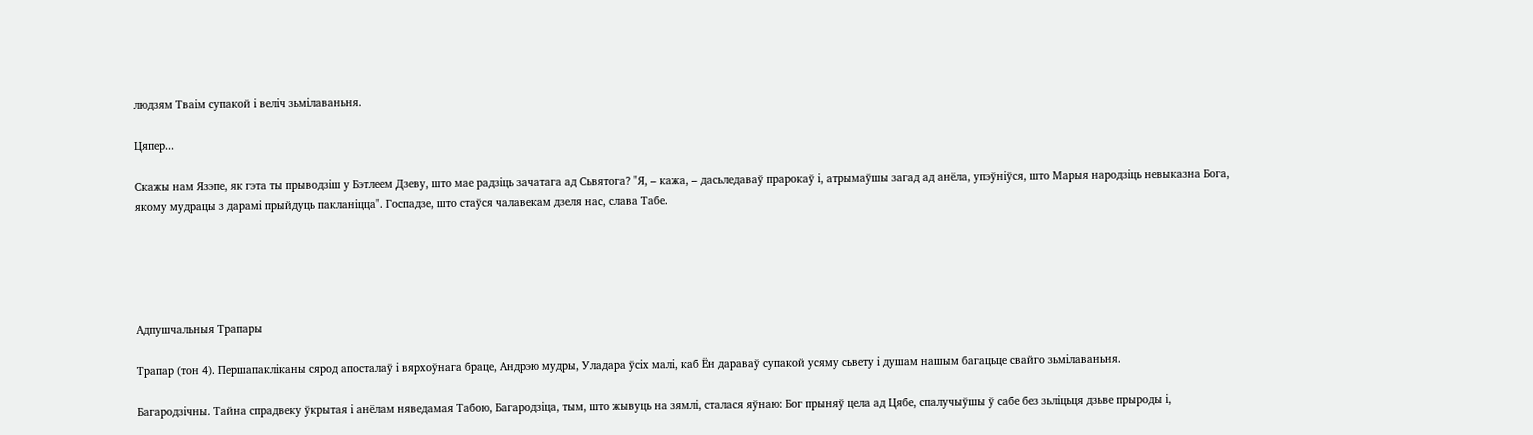людзям Тваім супакой і веліч зьмілаваньня.

Цяпер...

Скажы нам Язэпе, як гэта ты прыводзіш у Бэтлеем Дзеву, што мае радзіць зачатага ад Сьвятога? "Я, – кажа, – дасьледаваў прарокаў і, атрымаўшы загад ад анёла, упэўніўся, што Марыя народзіць невыказна Бога, якому мудрацы з дарамі прыйдуць пакланіцца". Госпадзе, што стаўся чалавекам дзеля нас, слава Табе.





Адпушчальныя Трапары

Трапар (тон 4). Першапакліканы сярод апосталаў і вярхоўнага браце, Андрэю мудры, Уладара ўсіх малі, каб Ён дараваў супакой усяму сьвету і душам нашым багацьце свайго зьмілаваньня.

Багародзічны. Тайна спрадвеку ўкрытая і анёлам няведамая Табою, Багародзіца, тым, што жывуць на зямлі, сталася яўнаю: Бог прыняў цела ад Цябе, спалучыўшы ў сабе без зьліцьця дзьве прыроды і,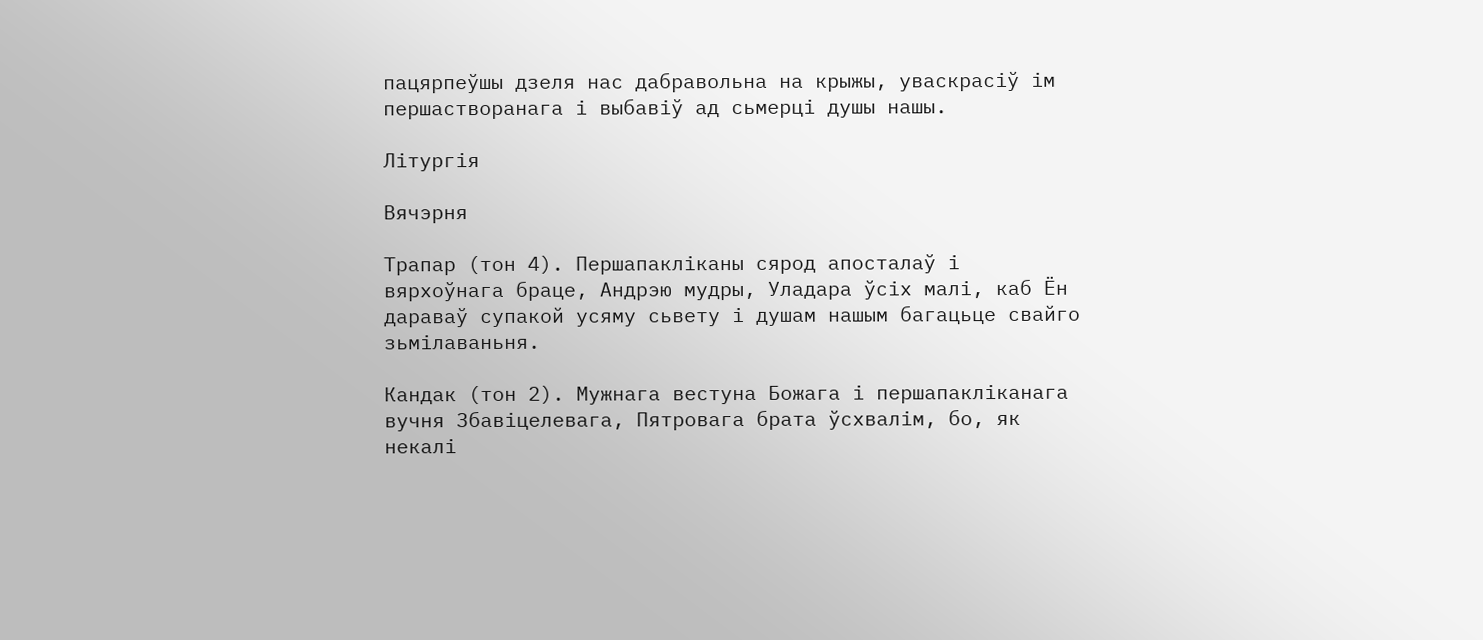пацярпеўшы дзеля нас дабравольна на крыжы, уваскрасіў ім першастворанага і выбавіў ад сьмерці душы нашы.

Літургія

Вячэрня

Трапар (тон 4). Першапакліканы сярод апосталаў і вярхоўнага браце, Андрэю мудры, Уладара ўсіх малі, каб Ён дараваў супакой усяму сьвету і душам нашым багацьце свайго зьмілаваньня.

Кандак (тон 2). Мужнага вестуна Божага і першапакліканага вучня Збавіцелевага, Пятровага брата ўсхвалім, бо, як некалі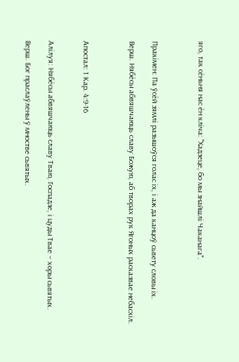яго, так сёньня нас ён кліча: "Хадзеце, бо мы знайшлі Чаканага".



Пракімен: Па ўсёй зямлі разышоўся голас іх, і аж да канцоў сьвету словы іх.

Верш. Нябёсы абвяшчаюць славу Божую, аб творах рук Ягоных расказвае небасхіл.



Апостал: 1 Кар. 4:9-16


Алілуя: Нябёсы абвяшчаюць славу Тваю, Госпадзе, і цуды Твае – хоры сьвятых.

Верш. Бог праслаўлены ў мностве сьвятых.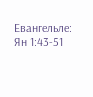Евангельле: Ян 1:43-51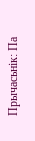Прычасьнік: Па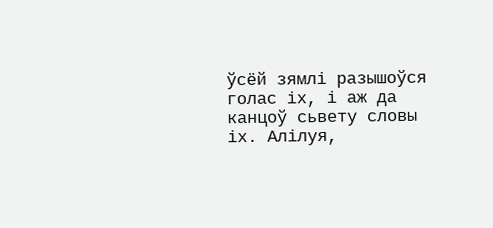ўсёй зямлі разышоўся голас іх, і аж да канцоў сьвету словы іх. Алілуя,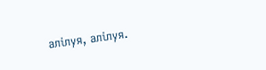алілуя, алілуя.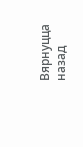Вярнуцца назад